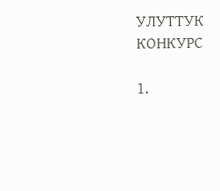УЛУТТУК КОНКУРС

1.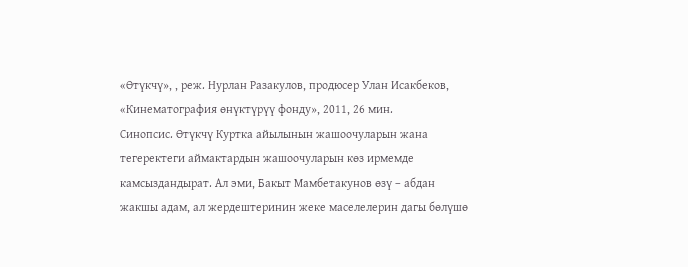«Өтүкчү», , реж. Нурлан Разакулов, продюсер Улан Исакбеков, «Кинематография өнүктүрүү фонду», 2011, 26 мин.
Синопсис. Өтүкчү Куртка айылынын жашоочуларын жана тегеректеги аймактардын жашоочуларын көз ирмемде камсыздандырат. Ал эми, Бакыт Мамбетакунов өзү – абдан жакшы адам, ал жердештеринин жеке маселелерин дагы бөлүшө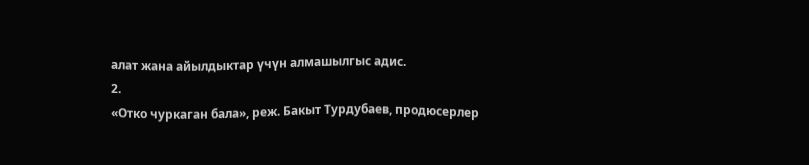алат жана айылдыктар үчүн алмашылгыс адис.
2.
«Отко чуркаган бала», реж. Бакыт Турдубаев, продюсерлер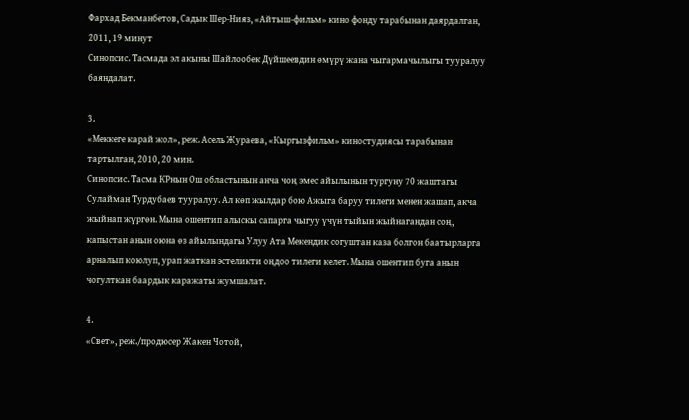Фархад Бекманбетов, Садык Шер-Нияз, «Айтыш-фильм» кино фонду тарабынан даярдалган, 2011, 19 минут
Синопсис. Тасмада эл акыны Шайлообек Дүйшеевдин өмүрү жана чыгармачылыгы тууралуу баяндалат.

3.
«Меккеге карай жол», реж. Асель Жураева, «Кыргызфильм» киностудиясы тарабынан тартылган, 2010, 20 мин.
Синопсис. Тасма КРнын Ош областынын анча чоң эмес айылынын тургуну 70 жаштагы Сулайман Турдубаев тууралуу. Ал көп жылдар бою Ажыга баруу тилеги менен жашап, акча жыйнап жүргөн. Мына ошентип алыскы сапарга чыгуу үчүн тыйын жыйнагандан соң, капыстан анын оюна өз айылындагы Улуу Ата Мекендик согуштан каза болгон баатырларга арналып коюлуп, урап жаткан эстеликти оңдоо тилеги келет. Мына ошентип буга анын чогулткан баардык каражаты жумшалат.

4.
«Свет», реж./продюсер Жакен Чотой,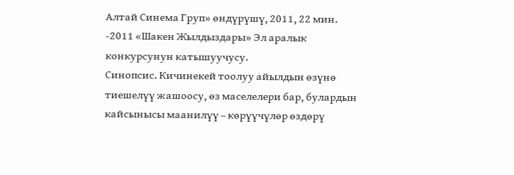Алтай Синема Груп» өндүрүшү, 2011, 22 мин. -2011 «Шакен Жылдыздары» Эл аралык конкурсунун катышуучусу.
Синопсис. Кичинекей тоолуу айылдын өзүнө тиешелүү жашоосу, өз маселелери бар, булардын кайсынысы маанилүү – көрүүчүлөр өздөрү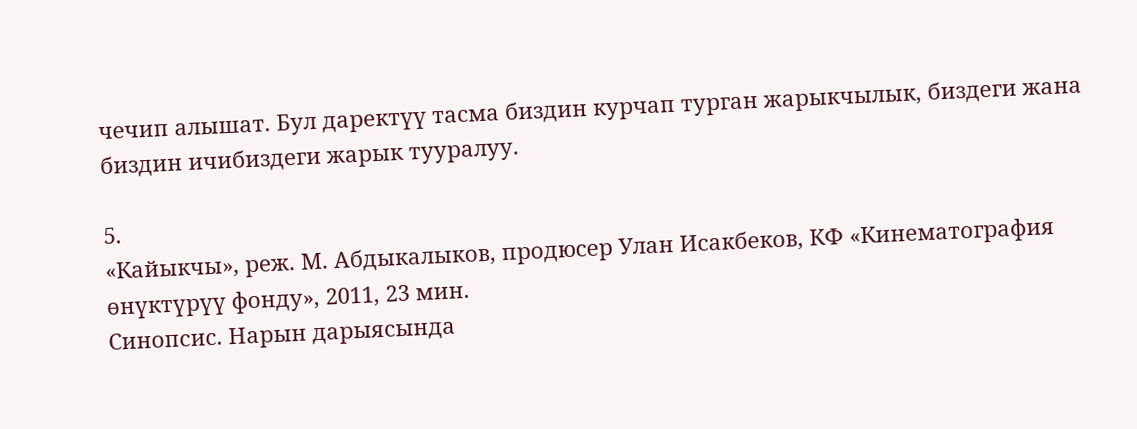чечип алышат. Бул даректүү тасма биздин курчап турган жарыкчылык, биздеги жана биздин ичибиздеги жарык тууралуу.

5.
«Кайыкчы», реж. М. Абдыкалыков, продюсер Улан Исакбеков, КФ «Кинематография өнүктүрүү фонду», 2011, 23 мин.
Синопсис. Нарын дарыясында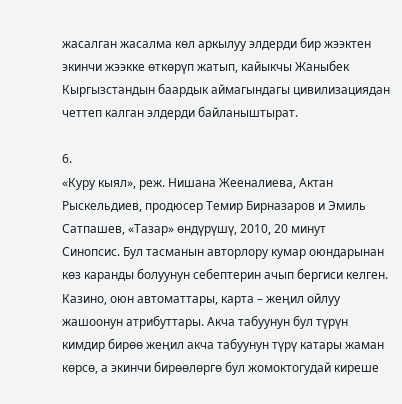жасалган жасалма көл аркылуу элдерди бир жээктен экинчи жээкке өткөрүп жатып, кайыкчы Жаныбек Кыргызстандын баардык аймагындагы цивилизациядан четтеп калган элдерди байланыштырат.

6.
«Куру кыял», реж. Нишана Жееналиева, Актан Рыскельдиев, продюсер Темир Бирназаров и Эмиль Сатпашев, «Тазар» өндүрүшү, 2010, 20 минут
Синопсис. Бул тасманын авторлору кумар оюндарынан көз каранды болуунун себептерин ачып бергиси келген. Казино, оюн автоматтары, карта – жеңил ойлуу жашоонун атрибуттары. Акча табуунун бул түрүн кимдир бирөө жеңил акча табуунун түрү катары жаман көрсө, а экинчи бирөөлөргө бул жомоктогудай киреше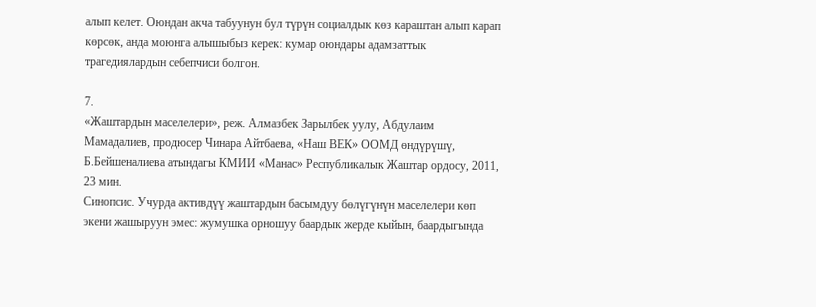алып келет. Оюндан акча табуунун бул түрүн социалдык көз караштан алып карап көрсөк, анда моюнга алышыбыз керек: кумар оюндары адамзаттык трагедиялардын себепчиси болгон.

7.
«Жаштардын маселелери», реж. Алмазбек Зарылбек уулу, Абдулаим Мамадалиев, продюсер Чинара Айтбаева, «Наш ВЕК» ООМД өндүрүшү, Б.Бейшеналиева атындагы КМИИ «Манас» Республикалык Жаштар ордосу, 2011, 23 мин.
Синопсис. Учурда активдүү жаштардын басымдуу бөлүгүнүн маселелери көп экени жашыруун эмес: жумушка орношуу баардык жерде кыйын, баардыгында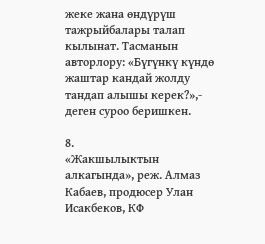жеке жана өндүрүш тажрыйбалары талап кылынат. Тасманын авторлору: «Бүгүнкү күндө жаштар кандай жолду тандап алышы керек?»,- деген суроо беришкен.

8.
«Жакшылыктын алкагында», реж. Алмаз Кабаев, продюсер Улан Исакбеков, КФ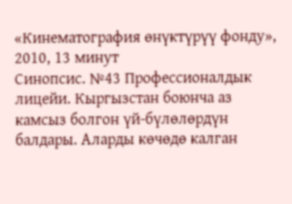«Кинематография өнүктүрүү фонду», 2010, 13 минут
Синопсис. №43 Профессионалдык лицейи. Кыргызстан боюнча аз камсыз болгон үй-бүлөлөрдүн балдары. Аларды көчөдө калган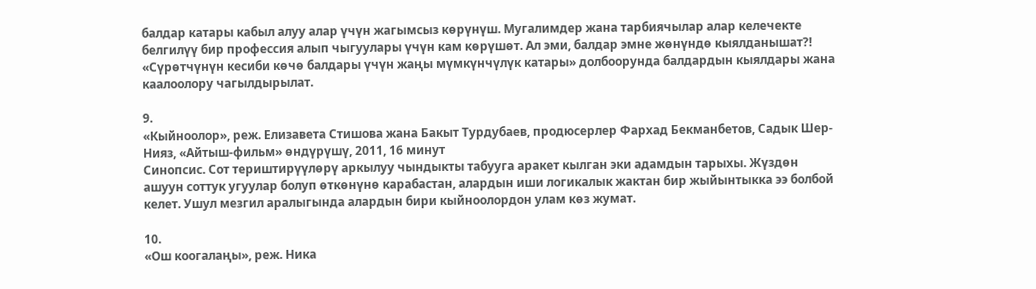балдар катары кабыл алуу алар үчүн жагымсыз көрүнүш. Мугалимдер жана тарбиячылар алар келечекте белгилүү бир профессия алып чыгуулары үчүн кам көрүшөт. Ал эми, балдар эмне жөнүндө кыялданышат?! «Сүрөтчүнүн кесиби көчө балдары үчүн жаңы мүмкүнчүлүк катары» долбоорунда балдардын кыялдары жана каалоолору чагылдырылат.

9.
«Кыйноолор», реж. Елизавета Стишова жана Бакыт Турдубаев, продюсерлер Фархад Бекманбетов, Садык Шер-Нияз, «Айтыш-фильм» өндүрүшү, 2011, 16 минут
Синопсис. Сот териштирүүлөрү аркылуу чындыкты табууга аракет кылган эки адамдын тарыхы. Жүздөн ашуун соттук угуулар болуп өткөнүнө карабастан, алардын иши логикалык жактан бир жыйынтыкка ээ болбой келет. Ушул мезгил аралыгында алардын бири кыйноолордон улам көз жумат.

10.
«Ош коогалаңы», реж. Ника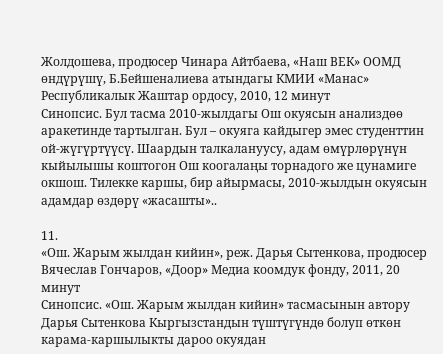Жолдошева, продюсер Чинара Айтбаева, «Наш ВЕК» ООМД өндүрүшү, Б.Бейшеналиева атындагы КМИИ «Манас» Республикалык Жаштар ордосу, 2010, 12 минут
Синопсис. Бул тасма 2010-жылдагы Ош окуясын анализдөө аракетинде тартылган. Бул – окуяга кайдыгер эмес студенттин ой-жүгүртүүсү. Шаардын талкалануусу, адам өмүрлөрүнүн кыйылышы коштогон Ош коогалаңы торнадого же цунамиге окшош. Тилекке каршы, бир айырмасы, 2010-жылдын окуясын адамдар өздөрү «жасашты»..

11.
«Ош. Жарым жылдан кийин», реж. Дарья Сытенкова, продюсер Вячеслав Гончаров, «Доор» Медиа коомдук фонду, 2011, 20 минут
Синопсис. «Ош. Жарым жылдан кийин» тасмасынын автору Дарья Сытенкова Кыргызстандын түштүгүндө болуп өткөн карама-каршылыкты дароо окуядан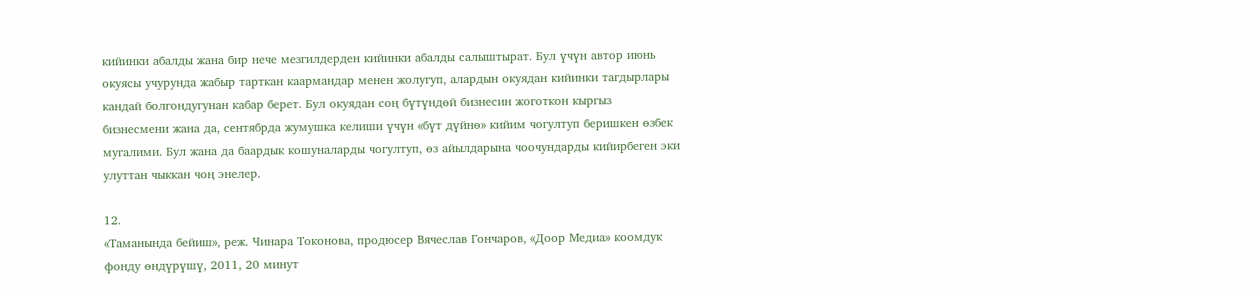кийинки абалды жана бир нече мезгилдерден кийинки абалды салыштырат. Бул үчүн автор июнь окуясы учурунда жабыр тарткан каармандар менен жолугуп, алардын окуядан кийинки тагдырлары кандай болгондугунан кабар берет. Бул окуядан соң бүтүндөй бизнесин жоготкон кыргыз бизнесмени жана да, сентябрда жумушка келиши үчүн «бүт дүйнө» кийим чогултуп беришкен өзбек мугалими. Бул жана да баардык кошуналарды чогултуп, өз айылдарына чоочундарды кийирбеген эки улуттан чыккан чоң энелер.

12.
«Таманында бейиш», реж. Чинара Токонова, продюсер Вячеслав Гончаров, «Доор Медиа» коомдук фонду өндүрүшү, 2011, 20 минут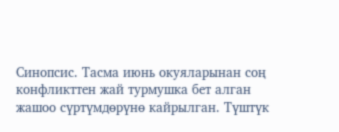Синопсис. Тасма июнь окуяларынан соң конфликттен жай турмушка бет алган жашоо сүртүмдөрүнө кайрылган. Түштүк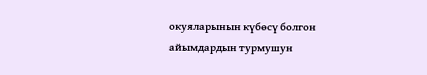окуяларынын күбөсү болгон айымдардын турмушун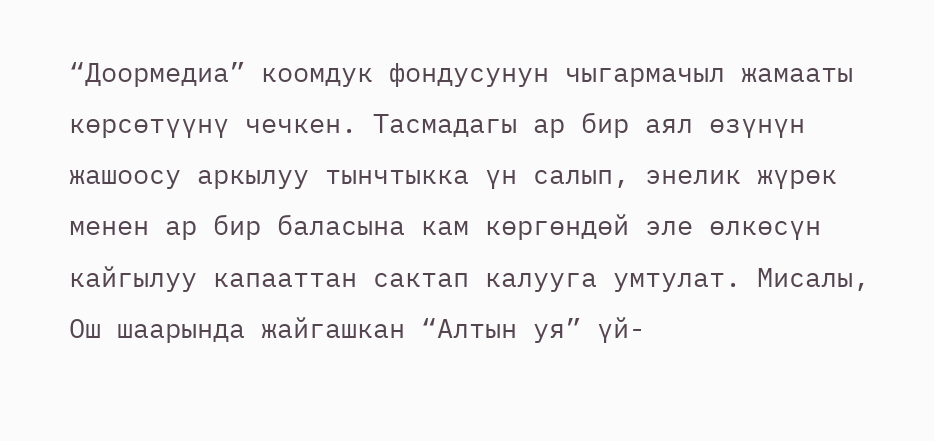“Доормедиа” коомдук фондусунун чыгармачыл жамааты көрсөтүүнү чечкен. Тасмадагы ар бир аял өзүнүн жашоосу аркылуу тынчтыкка үн салып, энелик жүрөк менен ар бир баласына кам көргөндөй эле өлкөсүн кайгылуу капааттан сактап калууга умтулат. Мисалы, Ош шаарында жайгашкан “Алтын уя” үй-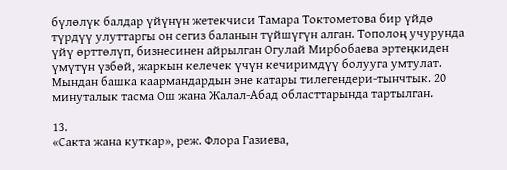бүлөлүк балдар үйүнүн жетекчиси Тамара Токтометова бир үйдө түрдүү улуттаргы он сегиз баланын түйшүгүн алган. Тополоң учурунда үйү өрттөлүп, бизнесинен айрылган Огулай Мирбобаева эртеңкиден үмүтүн үзбөй, жаркын келечек үчүн кечиримдүү болууга умтулат. Мындан башка каармандардын эне катары тилегендери-тынчтык. 20 минуталык тасма Ош жана Жалал-Абад областтарында тартылган.

13.
«Сакта жана куткар», реж. Флора Газиева,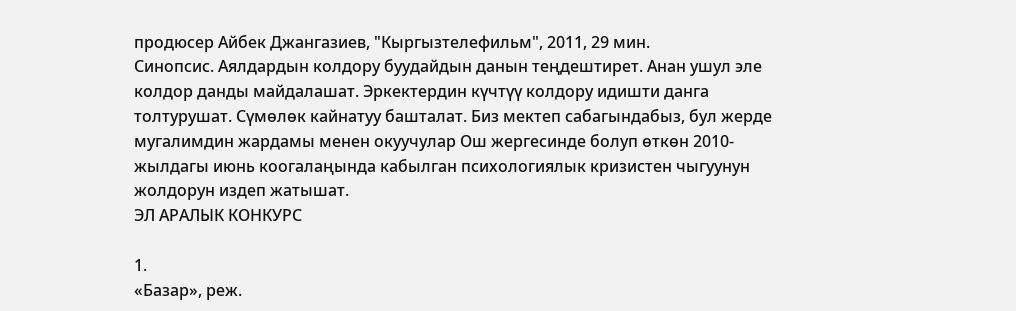продюсер Айбек Джангазиев, "Кыргызтелефильм", 2011, 29 мин.
Синопсис. Аялдардын колдору буудайдын данын теңдештирет. Анан ушул эле колдор данды майдалашат. Эркектердин күчтүү колдору идишти данга толтурушат. Сүмөлөк кайнатуу башталат. Биз мектеп сабагындабыз, бул жерде мугалимдин жардамы менен окуучулар Ош жергесинде болуп өткөн 2010-жылдагы июнь коогалаңында кабылган психологиялык кризистен чыгуунун жолдорун издеп жатышат.
ЭЛ АРАЛЫК КОНКУРС

1.
«Базар», реж.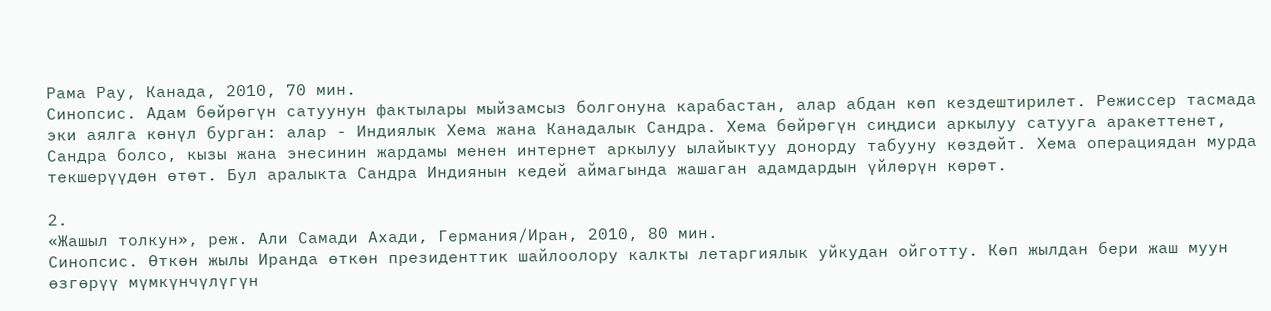Рама Рау, Канада, 2010, 70 мин.
Синопсис. Адам бөйрөгүн сатуунун фактылары мыйзамсыз болгонуна карабастан, алар абдан көп кездештирилет. Режиссер тасмада эки аялга көнүл бурган: алар - Индиялык Хема жана Канадалык Сандра. Хема бөйрөгүн сиңдиси аркылуу сатууга аракеттенет, Сандра болсо, кызы жана энесинин жардамы менен интернет аркылуу ылайыктуу донорду табууну көздөйт. Хема операциядан мурда текшерүүдөн өтөт. Бул аралыкта Сандра Индиянын кедей аймагында жашаган адамдардын үйлөрүн көрөт.

2.
«Жашыл толкун», реж. Али Самади Ахади, Германия/Иран, 2010, 80 мин.
Синопсис. Өткөн жылы Иранда өткөн президенттик шайлоолору калкты летаргиялык уйкудан ойготту. Көп жылдан бери жаш муун өзгөрүү мүмкүнчүлүгүн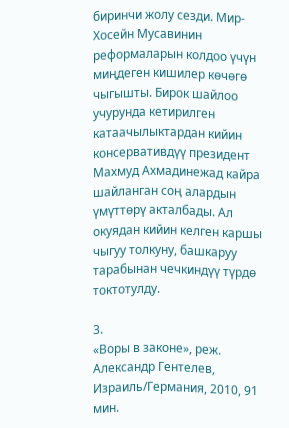биринчи жолу сезди. Мир-Хосейн Мусавинин реформаларын колдоо үчүн миңдеген кишилер көчөгө чыгышты. Бирок шайлоо учурунда кетирилген катаачылыктардан кийин консервативдүү президент Махмуд Ахмадинежад кайра шайланган соң алардын үмүттөрү акталбады. Ал окуядан кийин келген каршы чыгуу толкуну, башкаруу тарабынан чечкиндүү түрдө токтотулду.

3.
«Воры в законе», реж. Александр Гентелев, Израиль/Германия, 2010, 91 мин.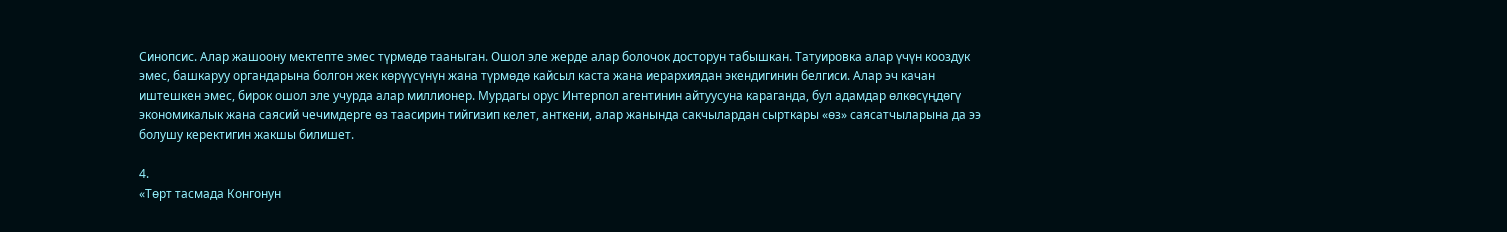Синопсис. Алар жашоону мектепте эмес түрмөдө тааныган. Ошол эле жерде алар болочок досторун табышкан. Татуировка алар үчүн кооздук эмес, башкаруу органдарына болгон жек көрүүсүнүн жана түрмөдө кайсыл каста жана иерархиядан экендигинин белгиси. Алар эч качан иштешкен эмес, бирок ошол эле учурда алар миллионер. Мурдагы орус Интерпол агентинин айтуусуна караганда, бул адамдар өлкөсүңдөгү экономикалык жана саясий чечимдерге өз таасирин тийгизип келет, анткени, алар жанында сакчылардан сырткары «өз» саясатчыларына да ээ болушу керектигин жакшы билишет.

4.
«Төрт тасмада Конгонун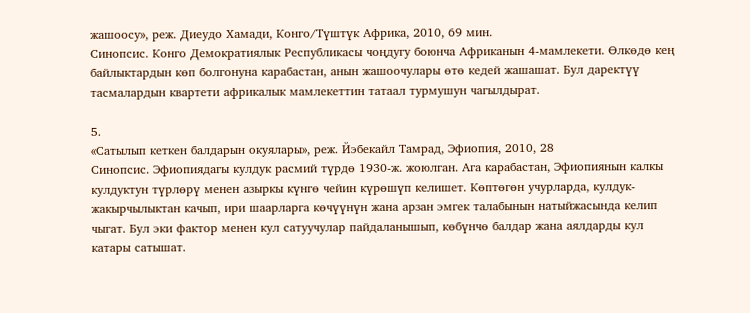жашоосу», реж. Диеудо Хамади, Конго/Түштүк Африка, 2010, 69 мин.
Синопсис. Конго Демократиялык Республикасы чоңдугу боюнча Африканын 4-мамлекети. Өлкөдө кең байлыктардын көп болгонуна карабастан, анын жашоочулары өтө кедей жашашат. Бул даректүү тасмалардын квартети африкалык мамлекеттин татаал турмушун чагылдырат.

5.
«Сатылып кеткен балдарын окуялары», реж. Йэбекайл Тамрад, Эфиопия, 2010, 28
Синопсис. Эфиопиядагы кулдук расмий түрдө 1930-ж. жоюлган. Ага карабастан, Эфиопиянын калкы кулдуктун түрлөрү менен азыркы күнгө чейин күрөшүп келишет. Көптөгөн учурларда, кулдук- жакырчылыктан качып, ири шаарларга көчүүнүн жана арзан эмгек талабынын натыйжасында келип чыгат. Бул эки фактор менен кул сатуучулар пайдаланышып, көбүнчө балдар жана аялдарды кул катары сатышат.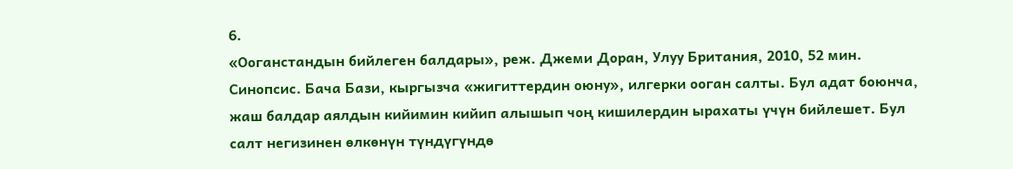6.
«Ооганстандын бийлеген балдары», реж. Джеми Доран, Улуу Британия, 2010, 52 мин.
Синопсис. Бача Бази, кыргызча «жигиттердин оюну», илгерки ооган салты. Бул адат боюнча, жаш балдар аялдын кийимин кийип алышып чоң кишилердин ырахаты үчүн бийлешет. Бул салт негизинен өлкөнүн түндүгүндө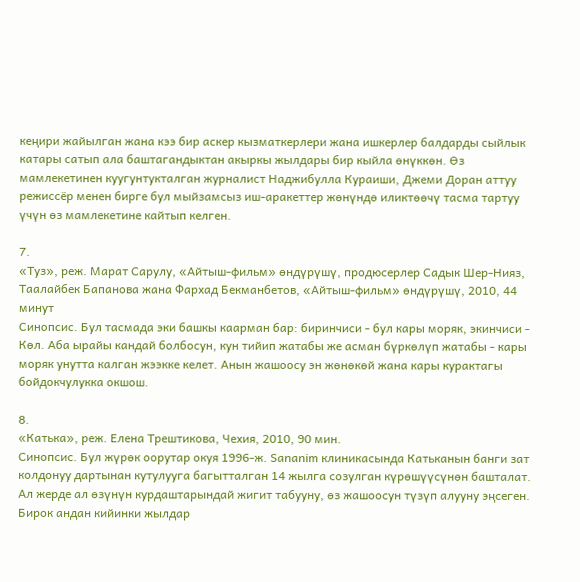кеңири жайылган жана кээ бир аскер кызматкерлери жана ишкерлер балдарды сыйлык катары сатып ала баштагандыктан акыркы жылдары бир кыйла өнүккөн. Өз мамлекетинен куугунтукталган журналист Наджибулла Кураиши, Джеми Доран аттуу режиссёр менен бирге бул мыйзамсыз иш-аракеттер жөнүндө иликтөөчү тасма тартуу үчүн өз мамлекетине кайтып келген.

7.
«Туз», реж. Марат Сарулу, «Айтыш-фильм» өндүрүшү, продюсерлер Садык Шер-Нияз, Таалайбек Бапанова жана Фархад Бекманбетов, «Айтыш-фильм» өндүрүшү, 2010, 44 минут
Синопсис. Бул тасмада эки башкы каарман бар: биринчиси - бул кары моряк, экинчиси - Көл. Аба ырайы кандай болбосун, кун тийип жатабы же асман бүркөлүп жатабы - кары моряк унутта калган жээкке келет. Анын жашоосу эн жөнөкөй жана кары курактагы бойдокчулукка окшош.

8.
«Катька», реж. Елена Трештикова, Чехия, 2010, 90 мин.
Синопсис. Бул жүрөк оорутар окуя 1996-ж. Sananim клиникасында Катьканын банги зат колдонуу дартынан кутулууга багытталган 14 жылга созулган күрөшүүсүнөн башталат. Ал жерде ал өзүнүн курдаштарындай жигит табууну, өз жашоосун түзүп алууну эңсеген. Бирок андан кийинки жылдар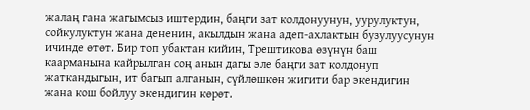жалаң гана жагымсыз иштердин, баңги зат колдонуунун, уурулуктун, сойкулуктун жана дененин, акылдын жана адеп-ахлактын бузулуусунун ичинде өтөт. Бир топ убактан кийин, Трештикова өзүнүн баш каарманына кайрылган соң анын дагы эле баңги зат колдонуп жаткандыгын, ит багып алганын, сүйлөшкөн жигити бар экендигин жана кош бойлуу экендигин көрөт.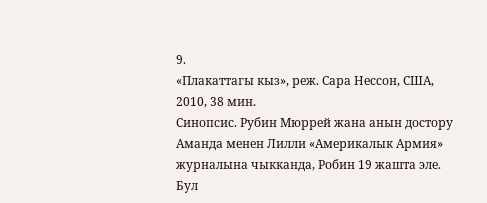9.
«Плакаттагы кыз», реж. Сара Нессон, США, 2010, 38 мин.
Синопсис. Рубин Мюррей жана анын достору Аманда менен Лилли «Америкалык Армия» журналына чыкканда, Робин 19 жашта эле. Бул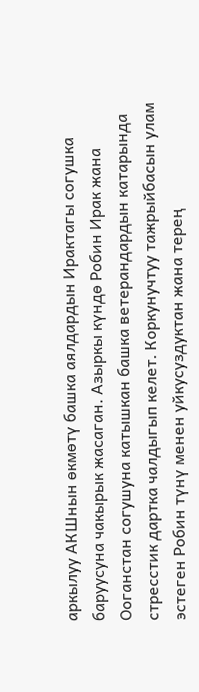аркылуу АКШнын өкмөтү башка аялдардын Ирактагы согушка баруусуна чакырык жасаган. Азыркы күндө Робин Ирак жана Ооганстан согушуна катышкан башка ветерандардын катарында стресстик дартка чалдыгып келет. Коркунучтуу тажрыйбасын улам эстеген Робин түнү менен уйкусуздуктан жана терең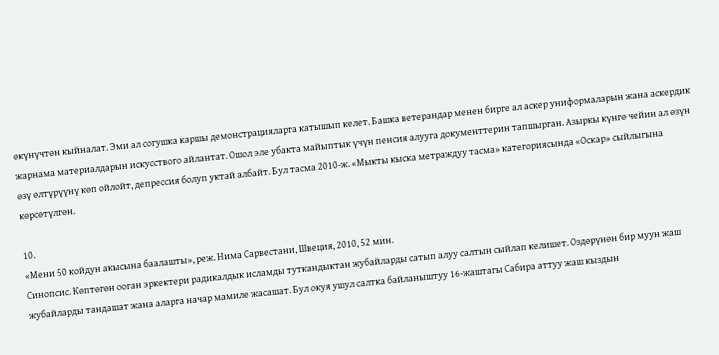өкүнүчтөн кыйналат. Эми ал согушка каршы демонстрацияларга катышып келет. Башка ветерандар менен бирге ал аскер униформаларын жана аскердик жарнама материалдарын искусствого айлантат. Ошол эле убакта майыптык үчүн пенсия алууга документтерин тапшырган. Азыркы күнгө чейин ал өзүн өзү өлтүрүүнү көп ойлойт, депрессия болуп уктай албайт. Бул тасма 2010-ж. «Мыкты кыска метраждуу тасма» категориясында «Оскар» сыйлыгына көрсөтүлгөн.

10.
«Мени 50 койдун акысына баалашты», реж. Нима Сарвестани, Швеция, 2010, 52 мин.
Синопсис. Көптөгөн ооган эркектери радикалдык исламды туткандыктан жубайларды сатып алуу салтын сыйлап келишет. Оздөрүнөн бир муун жаш жубайларды тандашат жана аларга начар мамиле жасашат. Бул окуя ушул салтка байланыштуу 16-жаштагы Сабира аттуу жаш кыздын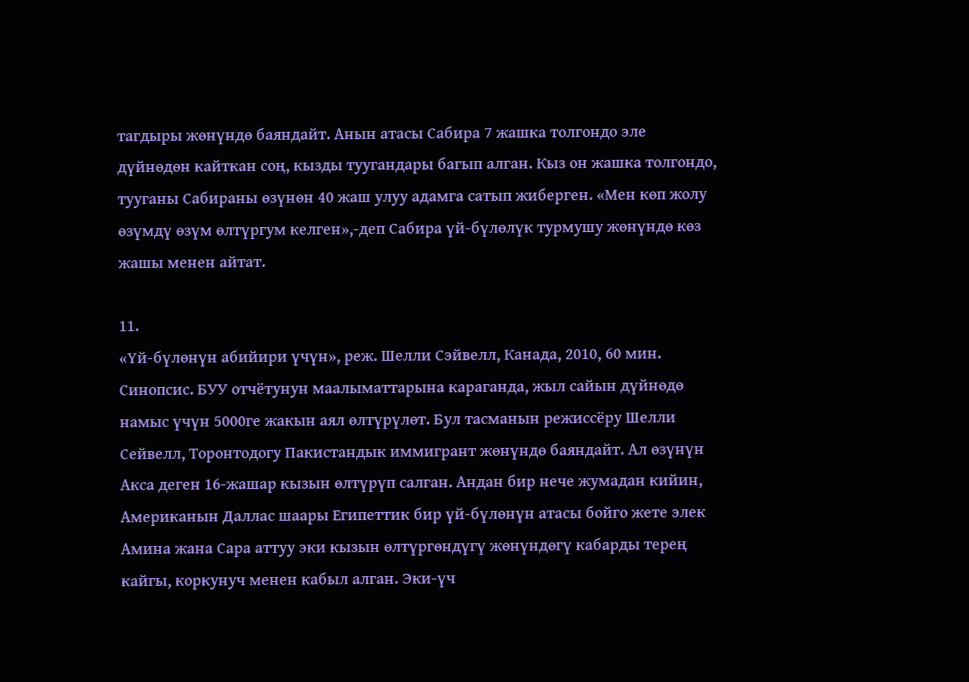тагдыры жөнүндө баяндайт. Анын атасы Сабира 7 жашка толгондо эле дүйнөдөн кайткан соң, кызды туугандары багып алган. Кыз он жашка толгондо, тууганы Сабираны өзүнөн 40 жаш улуу адамга сатып жиберген. «Мен көп жолу өзүмдү өзүм өлтүргум келген»,-деп Сабира үй-бүлөлүк турмушу жөнүндө көз жашы менен айтат.

11.
«Үй-бүлөнүн абийири үчүн», реж. Шелли Сэйвелл, Канада, 2010, 60 мин.
Синопсис. БУУ отчётунун маалыматтарына караганда, жыл сайын дүйнөдө намыс үчүн 5000ге жакын аял өлтүрүлөт. Бул тасманын режиссёру Шелли Сейвелл, Торонтодогу Пакистандык иммигрант жөнүндө баяндайт. Ал өзүнүн Акса деген 16-жашар кызын өлтүрүп салган. Андан бир нече жумадан кийин, Американын Даллас шаары Египеттик бир үй-бүлөнүн атасы бойго жете элек Амина жана Сара аттуу эки кызын өлтүргөндүгү жөнүндөгү кабарды терең кайгы, коркунуч менен кабыл алган. Эки-үч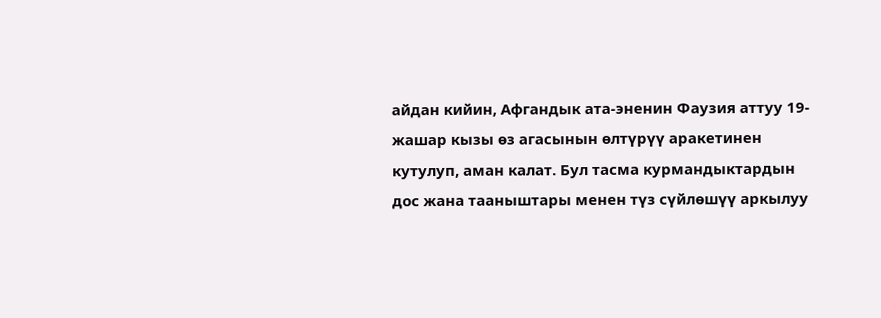айдан кийин, Афгандык ата-эненин Фаузия аттуу 19-жашар кызы өз агасынын өлтүрүү аракетинен кутулуп, аман калат. Бул тасма курмандыктардын дос жана тааныштары менен түз сүйлөшүү аркылуу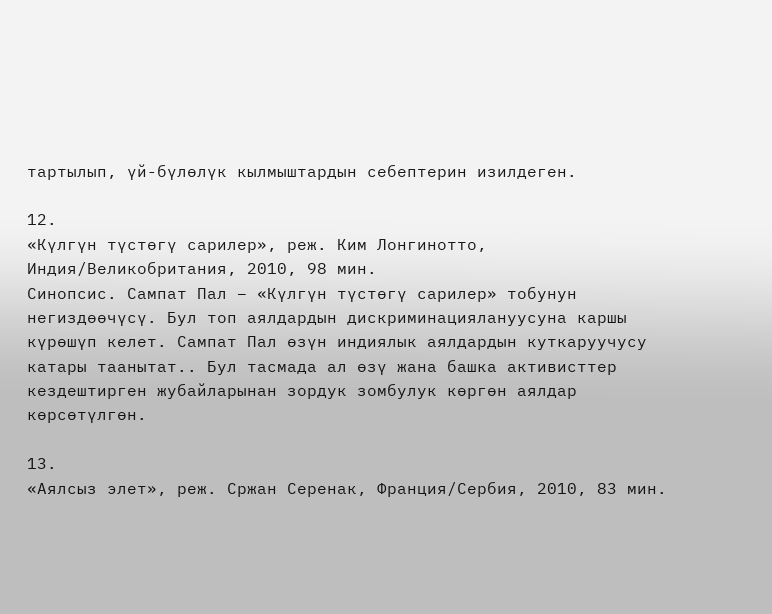тартылып, үй-бүлөлүк кылмыштардын себептерин изилдеген.

12.
«Күлгүн түстөгү сарилер», реж. Ким Лонгинотто, Индия/Великобритания, 2010, 98 мин.
Синопсис. Сампат Пал – «Күлгүн түстөгү сарилер» тобунун негиздөөчүсү. Бул топ аялдардын дискриминациялануусуна каршы күрөшүп келет. Сампат Пал өзүн индиялык аялдардын куткаруучусу катары таанытат.. Бул тасмада ал өзү жана башка активисттер кездештирген жубайларынан зордук зомбулук көргөн аялдар көрсөтүлгөн.

13.
«Аялсыз элет», реж. Сржан Серенак, Франция/Сербия, 2010, 83 мин.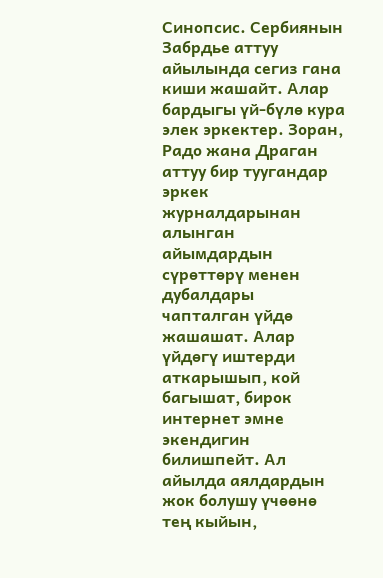Синопсис. Сербиянын Забрдье аттуу айылында сегиз гана киши жашайт. Алар бардыгы үй-бүлө кура элек эркектер. Зоран, Радо жана Драган аттуу бир туугандар эркек журналдарынан алынган айымдардын сүрөттөрү менен дубалдары чапталган үйдө жашашат. Алар үйдөгү иштерди аткарышып, кой багышат, бирок интернет эмне экендигин билишпейт. Ал айылда аялдардын жок болушу үчөөнө тең кыйын,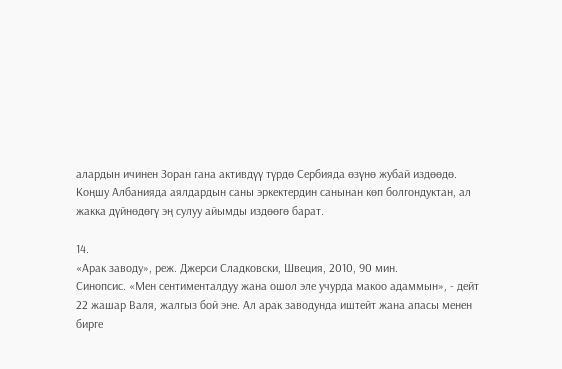алардын ичинен Зоран гана активдүү түрдө Сербияда өзүнө жубай издөөдө. Коңшу Албанияда аялдардын саны эркектердин санынан көп болгондуктан, ал жакка дүйнөдөгү эң сулуу айымды издөөгө барат.

14.
«Арак заводу», реж. Джерси Сладковски, Швеция, 2010, 90 мин.
Синопсис. «Мен сентименталдуу жана ошол эле учурда макоо адаммын», - дейт 22 жашар Валя, жалгыз бой эне. Ал арак заводунда иштейт жана апасы менен бирге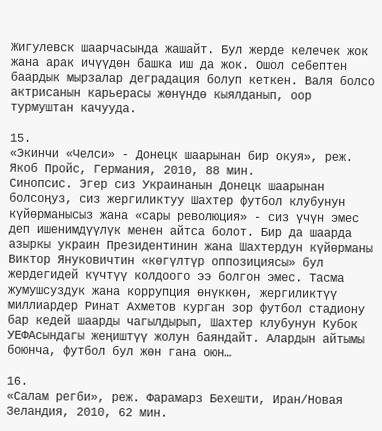Жигулевск шаарчасында жашайт. Бул жерде келечек жок жана арак ичүүдөн башка иш да жок. Ошол себептен баардык мырзалар деградация болуп кеткен. Валя болсо актрисанын карьерасы жөнүндө кыялданып, оор турмуштан качууда.

15.
«Экинчи «Челси» - Донецк шаарынан бир окуя», реж. Якоб Пройс, Германия, 2010, 88 мин.
Синопсис. Эгер сиз Украинанын Донецк шаарынан болсоңуз, сиз жергиликтуу Шахтер футбол клубунун күйөрманысыз жана «сары революция» - сиз үчүн эмес деп ишенимдүүлүк менен айтса болот. Бир да шаарда азыркы украин Президентинин жана Шахтердун күйөрманы Виктор Януковичтин «көгүлтүр оппозициясы» бул жердегидей күчтүү колдоого ээ болгон эмес. Тасма жумушсуздук жана коррупция өнүккөн, жергиликтүү миллиардер Ринат Ахметов курган зор футбол стадиону бар кедей шаарды чагылдырып, Шахтер клубунун Кубок УЕФАсындагы жеңиштүү жолун баяндайт. Алардын айтымы боюнча, футбол бул жөн гана оюн…

16.
«Салам регби», реж. Фарамарз Бехешти, Иран/Новая Зеландия, 2010, 62 мин.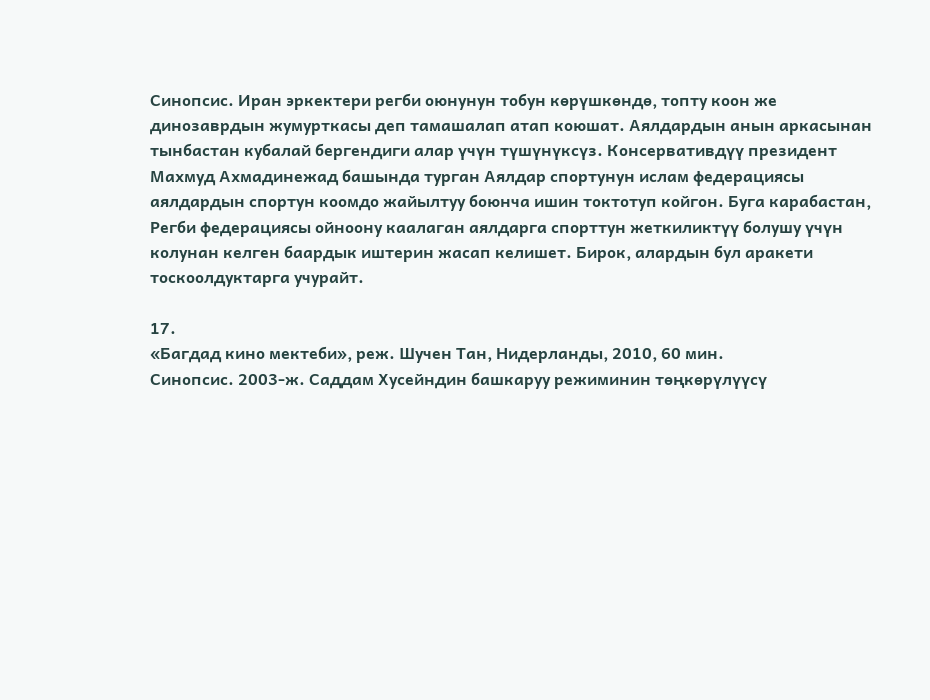Синопсис. Иран эркектери регби оюнунун тобун көрүшкөндө, топту коон же динозаврдын жумурткасы деп тамашалап атап коюшат. Аялдардын анын аркасынан тынбастан кубалай бергендиги алар үчүн түшүнүксүз. Консервативдүү президент Махмуд Ахмадинежад башында турган Аялдар спортунун ислам федерациясы аялдардын спортун коомдо жайылтуу боюнча ишин токтотуп койгон. Буга карабастан, Регби федерациясы ойноону каалаган аялдарга спорттун жеткиликтүү болушу үчүн колунан келген баардык иштерин жасап келишет. Бирок, алардын бул аракети тоскоолдуктарга учурайт.

17.
«Багдад кино мектеби», реж. Шучен Тан, Нидерланды, 2010, 60 мин.
Синопсис. 2003-ж. Саддам Хусейндин башкаруу режиминин төңкөрүлүүсү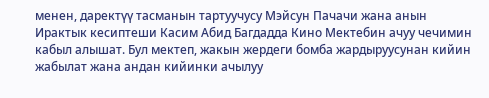менен, даректүү тасманын тартуучусу Мэйсун Пачачи жана анын Ирактык кесиптеши Касим Абид Багдадда Кино Мектебин ачуу чечимин кабыл алышат. Бул мектеп, жакын жердеги бомба жардыруусунан кийин жабылат жана андан кийинки ачылуу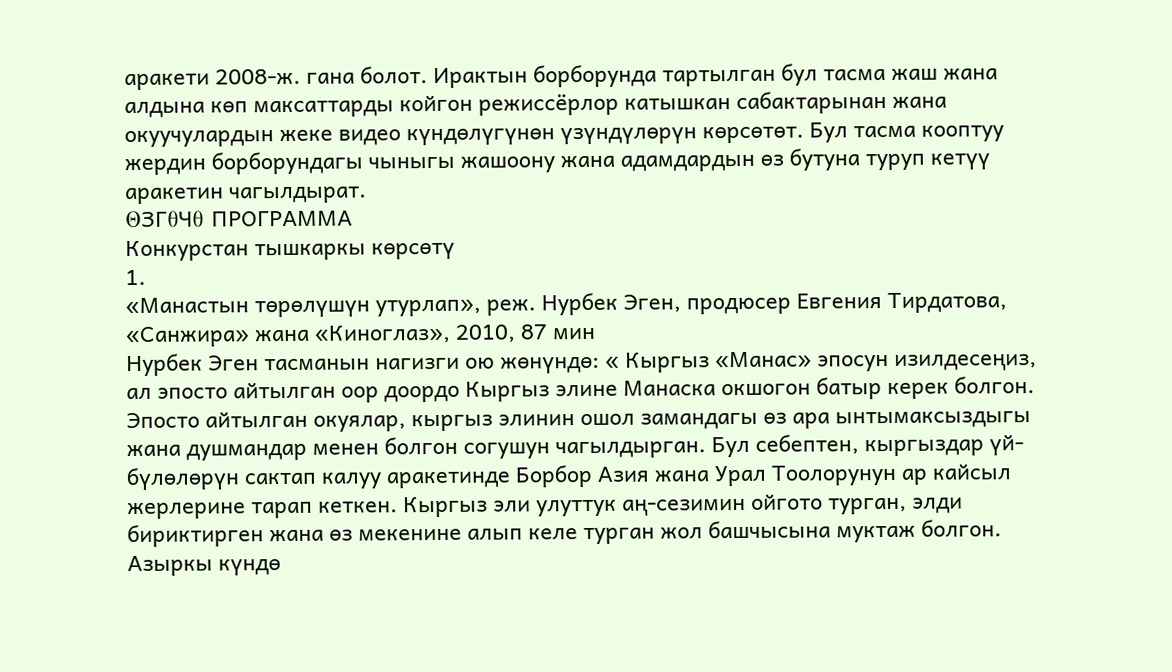аракети 2008-ж. гана болот. Ирактын борборунда тартылган бул тасма жаш жана алдына көп максаттарды койгон режиссёрлор катышкан сабактарынан жана окуучулардын жеке видео күндөлүгүнөн үзүндүлөрүн көрсөтөт. Бул тасма кооптуу жердин борборундагы чыныгы жашоону жана адамдардын өз бутуна туруп кетүү аракетин чагылдырат.
ΘЗГθЧθ ПРОГРАММА
Конкурстан тышкаркы көрсөтү
1.
«Манастын төрөлүшүн утурлап», реж. Нурбек Эген, продюсер Евгения Тирдатова, «Санжира» жана «Киноглаз», 2010, 87 мин
Нурбек Эген тасманын нагизги ою жөнүндө: « Кыргыз «Манас» эпосун изилдесеңиз, ал эпосто айтылган оор доордо Кыргыз элине Манаска окшогон батыр керек болгон. Эпосто айтылган окуялар, кыргыз элинин ошол замандагы өз ара ынтымаксыздыгы жана душмандар менен болгон согушун чагылдырган. Бул себептен, кыргыздар үй-бүлөлөрүн сактап калуу аракетинде Борбор Азия жана Урал Тоолорунун ар кайсыл жерлерине тарап кеткен. Кыргыз эли улуттук аң-сезимин ойгото турган, элди бириктирген жана өз мекенине алып келе турган жол башчысына муктаж болгон. Азыркы күндө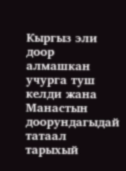Кыргыз эли доор алмашкан учурга туш келди жана Манастын доорундагыдай татаал тарыхый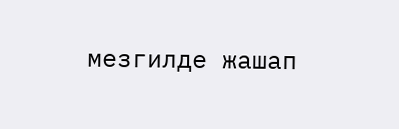мезгилде жашап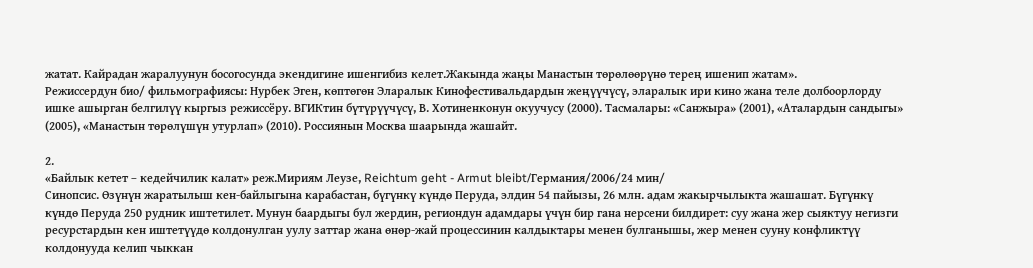жатат. Кайрадан жаралуунун босогосунда экендигине ишенгибиз келет.Жакында жаңы Манастын төрөлөөрүнө терең ишенип жатам».
Режиссердун био/ фильмографиясы: Нурбек Эген, көптөгөн Эларалык Кинофестивальдардын жеңүүчүсү, эларалык ири кино жана теле долбоорлорду ишке ашырган белгилүү кыргыз режиссёру. ВГИКтин бүтүрүүчүсү, В. Хотиненконун окуучусу (2000). Тасмалары: «Санжыра» (2001), «Аталардын сандыгы» (2005), «Манастын төрөлүшүн утурлап» (2010). Россиянын Москва шаарында жашайт.

2.
«Байлык кетет – кедейчилик калат» реж.Мириям Леузе, Reichtum geht - Armut bleibt/Германия/2006/24 мин/
Синопсис. Өзүнүн жаратылыш кен-байлыгына карабастан, бүгүнкү күндө Перуда, элдин 54 пайызы, 26 млн. адам жакырчылыкта жашашат. Бүгүнкү күндө Перуда 250 рудник иштетилет. Мунун баардыгы бул жердин, региондун адамдары үчүн бир гана нерсени билдирет: суу жана жер сыяктуу негизги ресурстардын кен иштетүүдө колдонулган уулу заттар жана өнөр-жай процессинин калдыктары менен булганышы, жер менен сууну конфликтүү колдонууда келип чыккан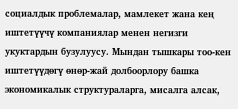социалдык проблемалар, мамлекет жана кең иштетүүчү компаниялар менен негизги укуктардын бузулуусу. Мындан тышкары тоо-кен иштетүүдөгү өнөр-жай долбоорлору башка экономикалык структураларга, мисалга алсак,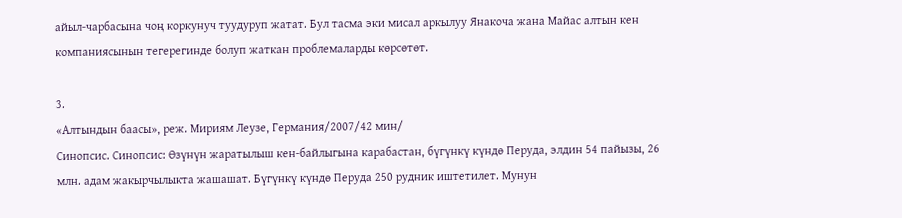айыл-чарбасына чоң коркунуч туудуруп жатат. Бул тасма эки мисал аркылуу Янакоча жана Майас алтын кен компаниясынын тегерегинде болуп жаткан проблемаларды көрсөтөт.

3.
«Алтындын баасы», реж. Мириям Леузе, Германия/2007/42 мин/
Синопсис. Синопсис: Өзүнүн жаратылыш кен-байлыгына карабастан, бүгүнкү күндө Перуда, элдин 54 пайызы, 26 млн. адам жакырчылыкта жашашат. Бүгүнкү күндө Перуда 250 рудник иштетилет. Мунун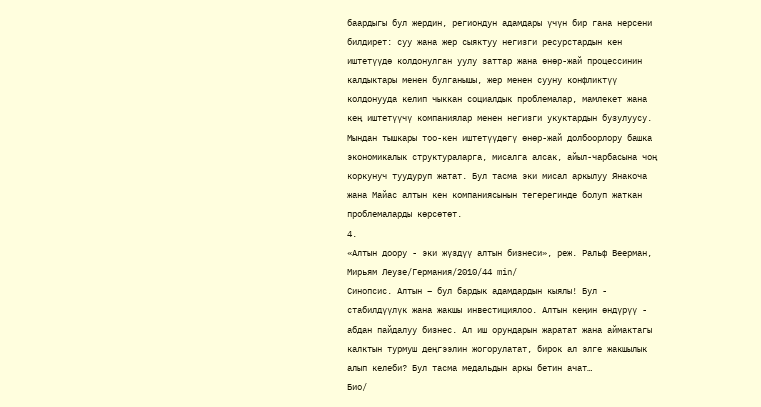баардыгы бул жердин, региондун адамдары үчүн бир гана нерсени билдирет: суу жана жер сыяктуу негизги ресурстардын кен иштетүүдө колдонулган уулу заттар жана өнөр-жай процессинин калдыктары менен булганышы, жер менен сууну конфликтүү колдонууда келип чыккан социалдык проблемалар, мамлекет жана кең иштетүүчү компаниялар менен негизги укуктардын бузулуусу. Мындан тышкары тоо-кен иштетүүдөгү өнөр-жай долбоорлору башка экономикалык структураларга, мисалга алсак, айыл-чарбасына чоң коркунуч туудуруп жатат. Бул тасма эки мисал аркылуу Янакоча жана Майас алтын кен компаниясынын тегерегинде болуп жаткан проблемаларды көрсөтөт.
4.
«Алтын доору - эки жүздүү алтын бизнеси», реж. Ральф Веерман, Мирьям Леузе/Германия/2010/44 min/
Синопсис. Алтын – бул бардык адамдардын кыялы! Бул - стабилдүүлүк жана жакшы инвестициялоо. Алтын кеңин өндүрүү - абдан пайдалуу бизнес. Ал иш орундарын жаратат жана аймактагы калктын турмуш деңгээлин жогорулатат, бирок ал элге жакшылык алып келеби? Бул тасма медальдын аркы бетин ачат…
Био/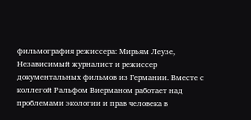фильмография режиссера: Мирьям Леузе, Независимый журналист и режиссер документальных фильмов из Германии. Вместе с коллегой Ральфом Виерманом работает над проблемами экологии и прав человека в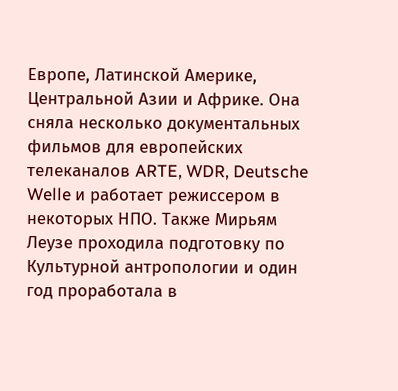Европе, Латинской Америке, Центральной Азии и Африке. Она сняла несколько документальных фильмов для европейских телеканалов ARTE, WDR, Deutsche Welle и работает режиссером в некоторых НПО. Также Мирьям Леузе проходила подготовку по Культурной антропологии и один год проработала в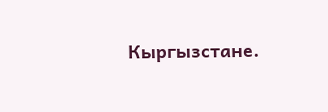Кыргызстане.